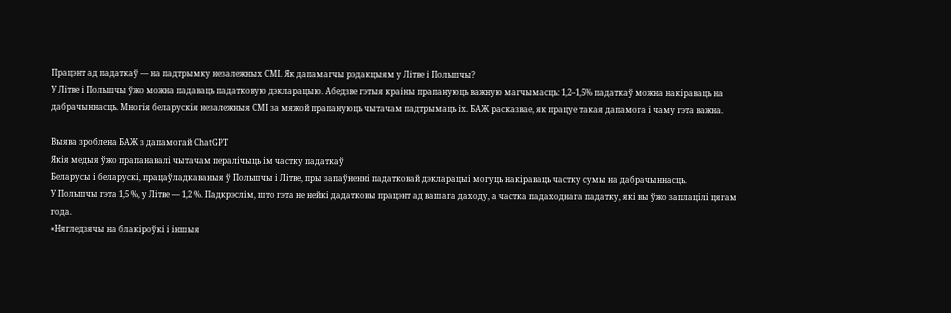Працэнт ад падаткаў — на падтрымку незалежных СМІ. Як дапамагчы рэдакцыям у Літве і Польшчы?
У Літве і Польшчы ўжо можна падаваць падатковую дэкларацыю. Абедзве гэтыя краіны прапануюць важную магчымасць: 1,2–1,5% падаткаў можна накіраваць на дабрачыннасць. Многія беларускія незалежныя СМІ за мяжой прапануюць чытачам падтрымаць іх. БАЖ расказвае, як працуе такая дапамога і чаму гэта важна.

Выява зроблена БАЖ з дапамогай ChatGPT
Якія медыя ўжо прапанавалі чытачам пералічыць ім частку падаткаў
Беларусы і беларускі, працаўладкаваныя ў Польшчы і Літве, пры запаўненні падатковай дэкларацыі могуць накіраваць частку сумы на дабрачыннасць.
У Польшчы гэта 1,5 %, у Літве — 1,2 %. Падкрэслім, што гэта не нейкі дадатковы працэнт ад вашага даходу, а частка падаходнага падатку, які вы ўжо заплацілі цягам года.
«Нягледзячы на блакіроўкі і іншыя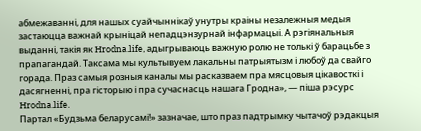абмежаванні, для нашых суайчыннікаў унутры краіны незалежныя медыя застаюцца важнай крыніцай непадцэнзурнай інфармацыі. А рэгіянальныя выданні, такія як Hrodna.life, адыгрываюць важную ролю не толькі ў барацьбе з прапагандай. Таксама мы культывуем лакальны патрыятызм і любоў да свайго горада. Праз самыя розныя каналы мы расказваем пра мясцовыя цікавосткі і дасягненні, пра гісторыю і пра сучаснасць нашага Гродна», — піша рэсурс Hrodna.life.
Партал «Будзьма беларусамі!» зазначае, што праз падтрымку чытачоў рэдакцыя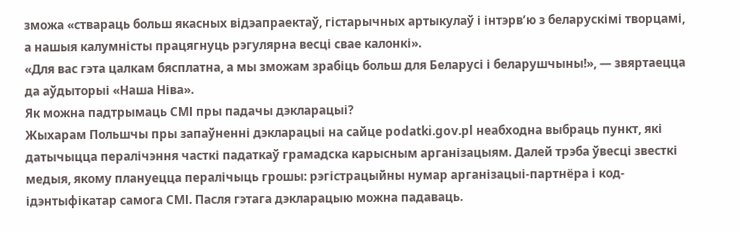зможа «ствараць больш якасных відэапраектаў, гістарычных артыкулаў і інтэрв’ю з беларускімі творцамі, а нашыя калумністы працягнуць рэгулярна весці свае калонкі».
«Для вас гэта цалкам бясплатна, а мы зможам зрабіць больш для Беларусі і беларушчыны!», — звяртаецца да аўдыторыі «Наша Ніва».
Як можна падтрымаць СМІ пры падачы дэкларацыі?
Жыхарам Польшчы пры запаўненні дэкларацыі на сайце podatki.gov.pl неабходна выбраць пункт, які датычыцца пералічэння часткі падаткаў грамадска карысным арганізацыям. Далей трэба ўвесці звесткі медыя, якому плануецца пералічыць грошы: рэгістрацыйны нумар арганізацыі-партнёра і код-ідэнтыфікатар самога СМІ. Пасля гэтага дэкларацыю можна падаваць.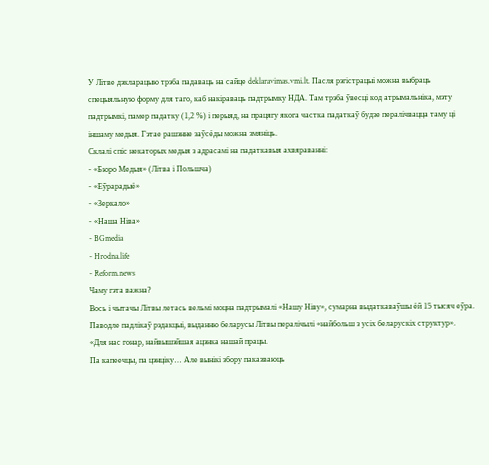У Літве дэкларацыю трэба падаваць на сайце deklaravimas.vmi.lt. Пасля рэгістрацыі можна выбраць спецыяльную форму для таго, каб накіраваць падтрымку НДА. Там трэба ўвесці код атрымальніка, мэту падтрымкі, памер падатку (1,2 %) і перыяд, на працягу якога частка падаткаў будзе пералічвацца таму ці іншаму медыя. Гэтае рашэнне заўсёды можна змяніць.
Склалі спіс некаторых медыя з адрасамі на падаткавыя ахвяраванні:
- «Бюро Медыя» (Літва і Польшча)
- «Еўрарадыё»
- «Зеркало»
- «Наша Ніва»
- BGmedia
- Hrodna.life
- Reform.news
Чаму гэта важна?
Вось і чытачы Літвы летась вельмі моцна падтрымалі «Нашу Ніву», сумарна выдаткаваўшы ёй 15 тысяч еўра. Паводле падлікаў рэдакцыі, выданню беларусы Літвы пералічылі «найбольш з усіх беларускіх структур».
«Для нас гонар, найвышэйшая ацэнка нашай працы.
Па капеечцы, па цэнціку… Але вынікі збору паказваюць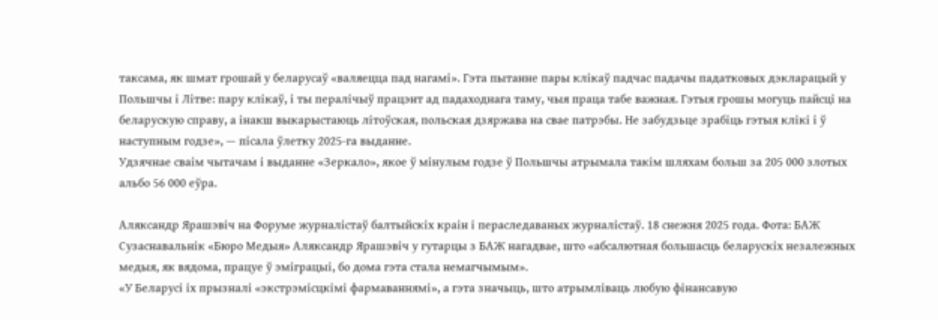таксама, як шмат грошай у беларусаў «валяецца пад нагамі». Гэта пытанне пары клікаў падчас падачы падатковых дэкларацый у Польшчы і Літве: пару клікаў, і ты пералічыў працэнт ад падаходнага таму, чыя праца табе важная. Гэтыя грошы могуць пайсці на беларускую справу, а інакш выкарыстаюць літоўская, польская дзяржава на свае патрэбы. Не забудзьце зрабіць гэтыя клікі і ў наступным годзе», — пісала ўлетку 2025-га выданне.
Удзячнае сваім чытачам і выданне «Зеркало», якое ў мінулым годзе ў Польшчы атрымала такім шляхам больш за 205 000 злотых альбо 56 000 еўра.

Аляксандр Ярашэвіч на Форуме журналістаў балтыйскіх краін і пераследаваных журналістаў. 18 снежня 2025 года. Фота: БАЖ
Сузаснавальнік «Бюро Медыя» Аляксандр Ярашэвіч у гутарцы з БАЖ нагадвае, што «абсалютная большасць беларускіх незалежных медыя, як вядома, працуе ў эміграцыі, бо дома гэта стала немагчымым».
«У Беларусі іх прызналі «экстрэмісцкімі фармаваннямі», а гэта значыць, што атрымліваць любую фінансавую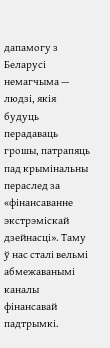дапамогу з Беларусі немагчыма — людзі, якія будуць перадаваць грошы, патрапяць пад крымінальны пераслед за «фінансаванне экстрэміскай дзейнасці». Таму ў нас сталі вельмі абмежаванымі каналы фінансавай падтрымкі.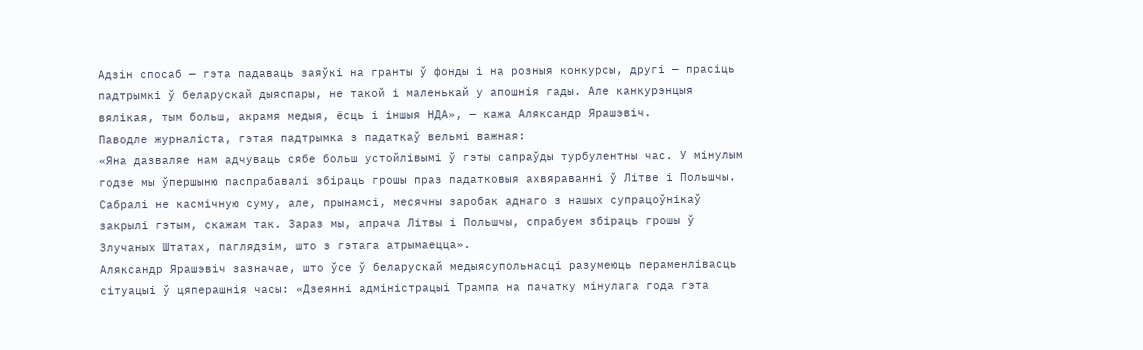Адзін спосаб — гэта падаваць заяўкі на гранты ў фонды і на розныя конкурсы, другі — прасіць падтрымкі ў беларускай дыяспары, не такой і маленькай у апошнія гады. Але канкурэнцыя вялікая, тым больш, акрамя медыя, ёсць і іншыя НДА», — кажа Аляксандр Ярашэвіч.
Паводле журналіста, гэтая падтрымка з падаткаў вельмі важная:
«Яна дазваляе нам адчуваць сябе больш устойлівымі ў гэты сапраўды турбулентны час. У мінулым годзе мы ўпершыню паспрабавалі збіраць грошы праз падатковыя ахвяраванні ў Літве і Польшчы. Сабралі не касмічную суму, але, прынамсі, месячны заробак аднаго з нашых супрацоўнікаў закрылі гэтым, скажам так. Зараз мы, апрача Літвы і Польшчы, спрабуем збіраць грошы ў Злучаных Штатах, паглядзім, што з гэтага атрымаецца».
Аляксандр Ярашэвіч зазначае, што ўсе ў беларускай медыясупольнасці разумеюць пераменлівасць сітуацыі ў цяперашнія часы: «Дзеянні адміністрацыі Трампа на пачатку мінулага года гэта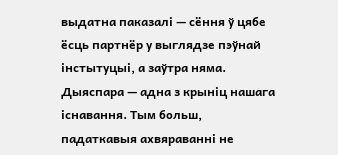выдатна паказалі — сёння ў цябе ёсць партнёр у выглядзе пэўнай інстытуцыі, а заўтра няма. Дыяспара — адна з крыніц нашага існавання. Тым больш, падаткавыя ахвяраванні не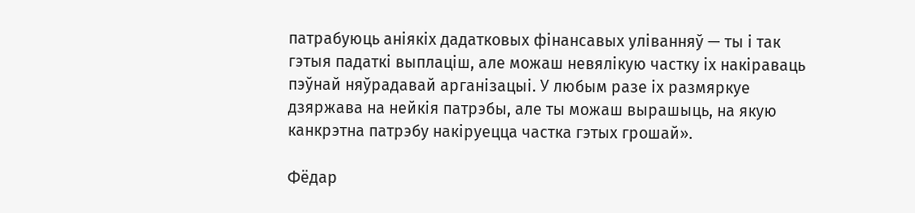патрабуюць аніякіх дадатковых фінансавых уліванняў — ты і так гэтыя падаткі выплаціш, але можаш невялікую частку іх накіраваць пэўнай няўрадавай арганізацыі. У любым разе іх размяркуе дзяржава на нейкія патрэбы, але ты можаш вырашыць, на якую канкрэтна патрэбу накіруецца частка гэтых грошай».

Фёдар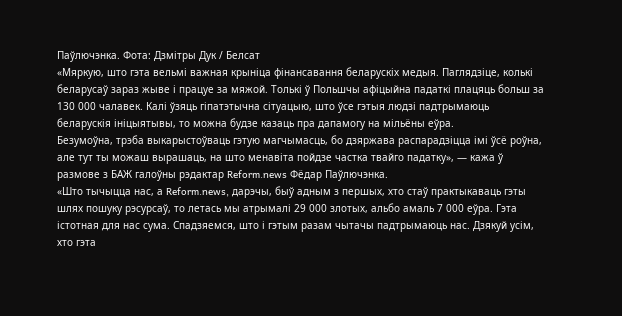Паўлючэнка. Фота: Дзмітры Дук / Белсат
«Мяркую, што гэта вельмі важная крыніца фінансавання беларускіх медыя. Паглядзіце, колькі беларусаў зараз жыве і працуе за мяжой. Толькі ў Польшчы афіцыйна падаткі плацяць больш за 130 000 чалавек. Калі ўзяць гіпатэтычна сітуацыю, што ўсе гэтыя людзі падтрымаюць беларускія ініцыятывы, то можна будзе казаць пра дапамогу на мільёны еўра.
Безумоўна, трэба выкарыстоўваць гэтую магчымасць, бо дзяржава распарадзіцца імі ўсё роўна, але тут ты можаш вырашаць, на што менавіта пойдзе частка твайго падатку», — кажа ў размове з БАЖ галоўны рэдактар Reform.news Фёдар Паўлючэнка.
«Што тычыцца нас, а Reform.news, дарэчы, быў адным з першых, хто стаў практыкаваць гэты шлях пошуку рэсурсаў, то летась мы атрымалі 29 000 злотых, альбо амаль 7 000 еўра. Гэта істотная для нас сума. Спадзяемся, што і гэтым разам чытачы падтрымаюць нас. Дзякуй усім, хто гэта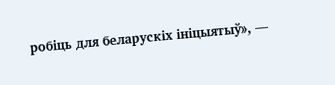робіць для беларускіх ініцыятыў», —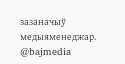зазаначыў медыяменеджар.
@bajmedia